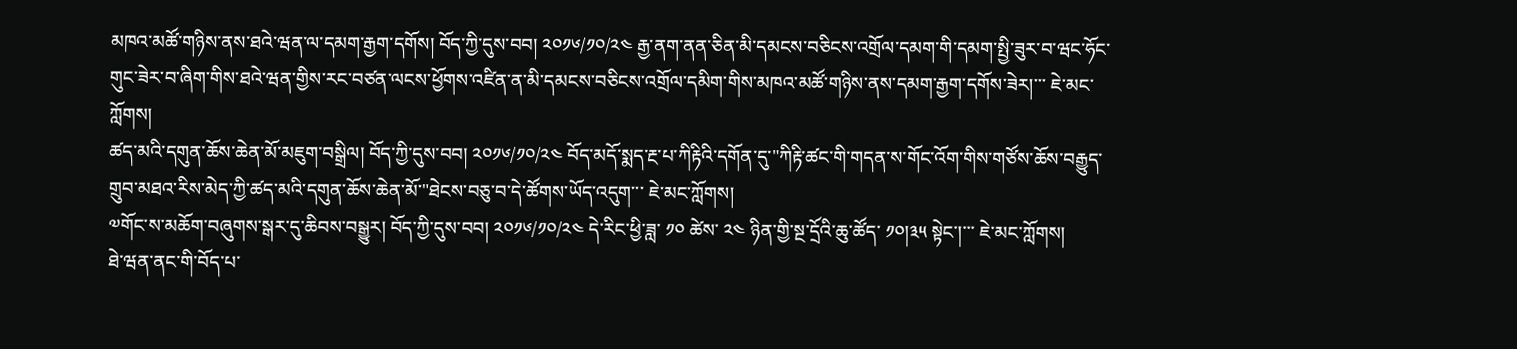མཁའ་མཚོ་གཉིས་ནས་ཐའེ་ཝན་ལ་དམག་རྒྱག་དགོས། བོད་ཀྱི་དུས་བབ། ༢༠༡༦/༡༠/༢༤ རྒྱ་ནག་ནན་ཅིན་མི་དམངས་བཅིངས་འགྲོལ་དམག་གི་དམག་སྤྱི་ཟུར་བ་ཝང་ཧོང་གུང་ཟེར་བ་ཞིག་གིས་ཐའེ་ཝན་གྱིས་རང་བཙན་ལངས་ཕྱོགས་འཛིན་ན་མི་དམངས་བཅིངས་འགྲོལ་དམིག་གིས་མཁའ་མཚོ་གཉིས་ནས་དམག་རྒྱག་དགོས་ཟེར།་་་ ཇེ་མང་ཀློགས།
ཚད་མའི་དགུན་ཆོས་ཆེན་མོ་མཇུག་བསྒྲིལ། བོད་ཀྱི་དུས་བབ། ༢༠༡༦/༡༠/༢༤ བོད་མདོ་སྨད་རྔ་པ་ཀིརྟིའི་དགོན་དུ་"ཀིརྟི་ཚང་གི་གདན་ས་གོང་འོག་གིས་གཙོས་ཆོས་བརྒྱུད་གྲུབ་མཐའ་རིས་མེད་ཀྱི་ཚད་མའི་དགུན་ཆོས་ཆེན་མོ་"ཐེངས་བཅུ་བ་དེ་ཚོགས་ཡོད་འདུག་་་ ཇེ་མང་ཀློགས།
༧གོང་ས་མཆོག་བཞུགས་སྒར་དུ་ཆིབས་བསྒྱུར། བོད་ཀྱི་དུས་བབ། ༢༠༡༦/༡༠/༢༤ དེ་རིང་ཕྱི་ཟླ་ ༡༠ ཚེས་ ༢༤ ཉིན་གྱི་སྔ་དྲོའི་ཆུ་ཚོད་ ༡༠།༣༥ སྟེང་།་་་ ཇེ་མང་ཀློགས།
ཐེ་ཝན་ནང་གི་བོད་པ་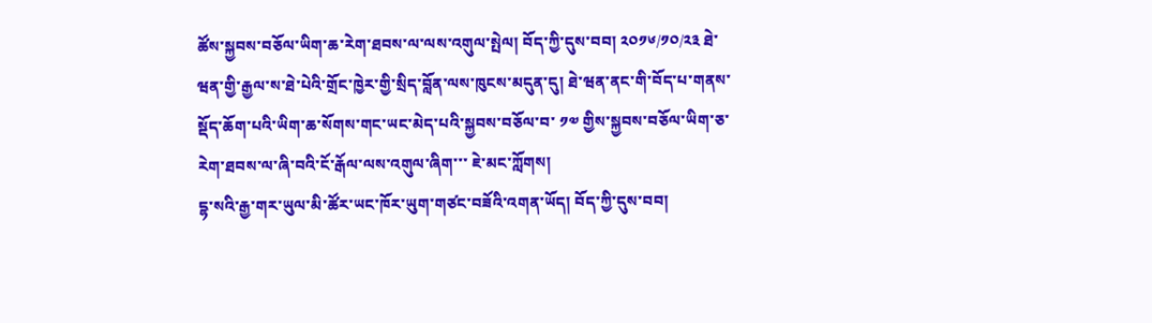ཚོས་སྐྱབས་བཅོལ་ཡིག་ཆ་རེག་ཐབས་ལ་ལས་འགུལ་སྤེལ། བོད་ཀྱི་དུས་བབ། ༢༠༡༦/༡༠/༢༣ ཐེ་ཝན་གྱི་རྒྱལ་ས་ཐེ་པེའི་གྲོང་ཁྱེར་གྱི་སྲིད་བློན་ལས་ཁུངས་མདུན་དུ། ཐེ་ཝན་ནང་གི་བོད་པ་གནས་སྡོད་ཆོག་པའི་ཡིག་ཆ་སོགས་གང་ཡང་མེད་པའི་སྐྱབས་བཅོལ་བ་ ༡༧ གྱིས་སྐྱབས་བཅོལ་ཡིག་ཅ་རེག་ཐབས་ལ་ཞི་བའི་ངོ་རྒོལ་ལས་འགུལ་ཞིག་་་ ཇེ་མང་ཀློགས།
དྷ་སའི་རྒྱ་གར་ཡུལ་མི་ཚོར་ཡང་ཁོར་ཡུག་གཙང་བཟོའི་འགན་ཡོད། བོད་ཀྱི་དུས་བབ།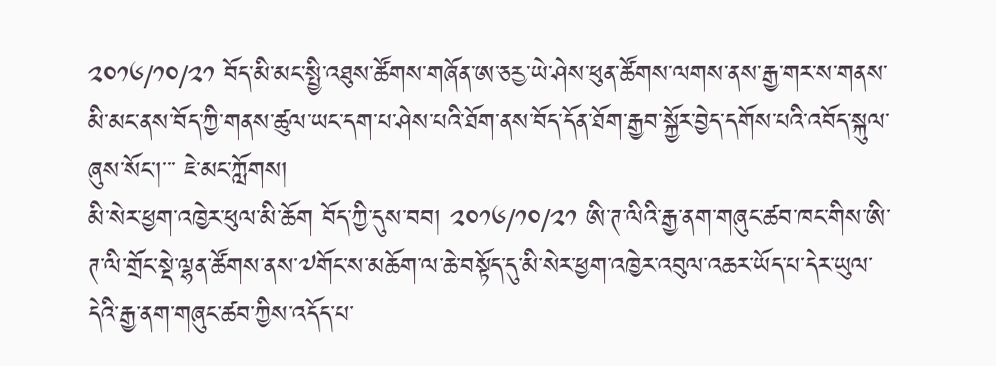༢༠༡༦/༡༠/༢༡ བོད་མི་མང་སྤྱི་འཐུས་ཚོགས་གཞོན་ཨ་ཅརྱ་ཡེ་ཤེས་ཕུན་ཚོགས་ལགས་ནས་རྒྱ་གར་ས་གནས་མི་མང་ནས་བོད་ཀྱི་གནས་ཚུལ་ཡང་དག་པ་ཤེས་པའི་ཐོག་ནས་བོད་དོན་ཐོག་རྒྱབ་སྐྱོར་བྱེད་དགོས་པའི་འབོད་སྐུལ་ཞུས་སོང་།་་་ ཇེ་མང་ཀློགས།
མི་སེར་ཕྱག་འཁྱེར་ཕུལ་མི་ཆོག བོད་ཀྱི་དུས་བབ། ༢༠༡༦/༡༠/༢༡ ཨི་ཊ་ལིའི་རྒྱ་ནག་གཞུང་ཚབ་ཁང་གིས་ཨི་ཊ་ལི་གྲོང་སྡེ་ལྷན་ཚོགས་ནས་༧གོང་ས་མཆོག་ལ་ཆེ་བསྟོད་དུ་མི་སེར་ཕྱག་འཁྱེར་འབུལ་འཆར་ཡོད་པ་དེར་ཡུལ་དེའི་རྒྱ་ནག་གཞུང་ཚབ་ཀྱིས་འདོད་པ་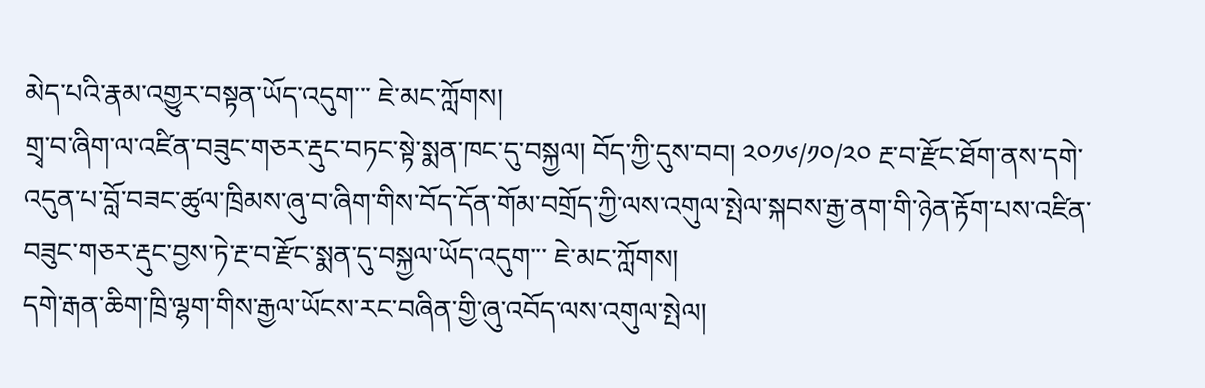མེད་པའི་རྣམ་འགྱུར་བསྟན་ཡོད་འདུག་་་ ཇེ་མང་ཀློགས།
གྲྭ་བ་ཞིག་ལ་འཛིན་བཟུང་གཅར་རྡུང་བཏང་སྟེ་སྨན་ཁང་དུ་བསྐྱལ། བོད་ཀྱི་དུས་བབ། ༢༠༡༦/༡༠/༢༠ རྔ་བ་རྫོང་ཐོག་ནས་དགེ་འདུན་པ་བློ་བཟང་ཚུལ་ཁྲིམས་ཞུ་བ་ཞིག་གིས་བོད་དོན་གོམ་བགྲོད་ཀྱི་ལས་འགུལ་སྤེལ་སྐབས་རྒྱ་ནག་གི་ཉེན་རྟོག་པས་འཛིན་བཟུང་གཅར་རྡུང་བྱས་ཏེ་རྔ་བ་རྫོང་སྨན་དུ་བསྐྱལ་ཡོད་འདུག་་་ ཇེ་མང་ཀློགས།
དགེ་རྒན་ཆིག་ཁྲི་ལྷག་གིས་རྒྱལ་ཡོངས་རང་བཞིན་གྱི་ཞུ་འབོད་ལས་འགུལ་སྤེལ།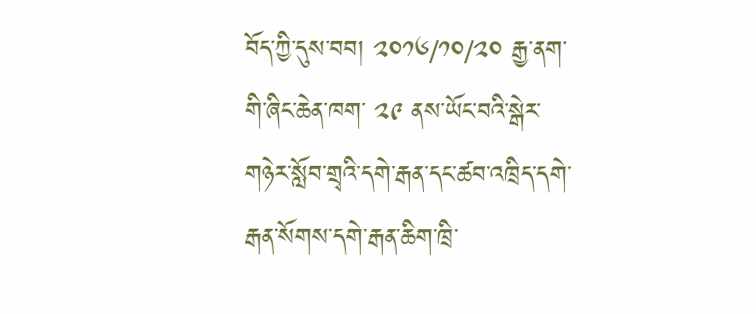བོད་ཀྱི་དུས་བབ། ༢༠༡༦/༡༠/༢༠ རྒྱ་ནག་གི་ཞིང་ཆེན་ཁག་ ༢༩ ནས་ཡོང་བའི་སྒེར་གཉེར་སློབ་གྲྭའི་དགེ་རྒན་དང་ཚབ་འཁྲིད་དགེ་རྒན་སོགས་དགེ་རྒན་ཆིག་ཁྲི་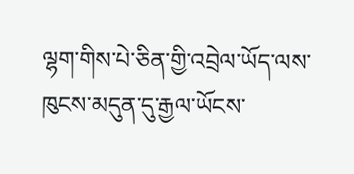ལྷག་གིས་པེ་ཅིན་གྱི་འབྲེལ་ཡོད་ལས་ཁུངས་མདུན་དུ་རྒྱལ་ཡོངས་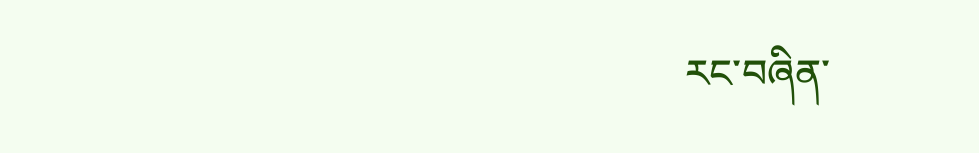རང་བཞིན་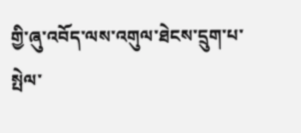གྱི་ཞུ་འབོད་ལས་འགུལ་ཐེངས་དྲུག་པ་སྤེལ་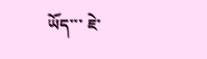ཡོད་་་ ཇེ་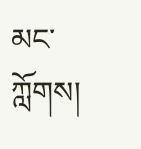མང་ཀློགས།